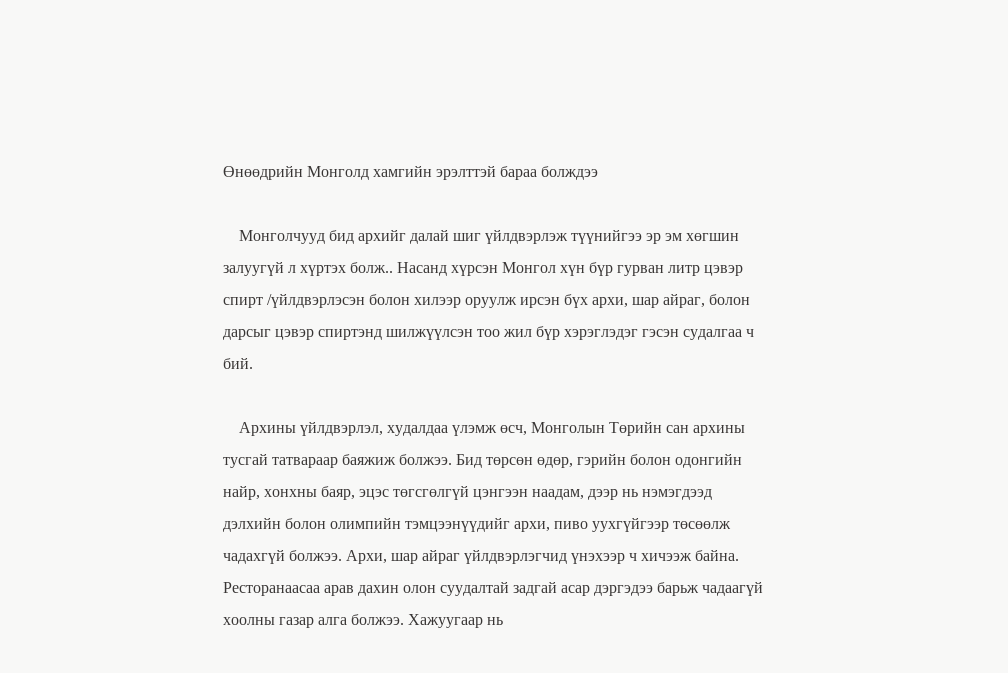Өнөөдрийн Монголд хамгийн эрэлттэй бараа болждээ

    Монголчууд бид архийг далай шиг үйлдвэрлэж түүнийгээ эр эм хөгшин залуугүй л хүртэх болж.. Насанд хүрсэн Монгол хүн бүр гурван литр цэвэр спирт /үйлдвэрлэсэн болон хилээр оруулж ирсэн бүх архи, шар айраг, болон дарсыг цэвэр спиртэнд шилжүүлсэн тоо жил бүр хэрэглэдэг гэсэн судалгаа ч бий.

    Архины үйлдвэрлэл, худалдаа үлэмж өсч, Монголын Төрийн сан архины тусгай татвараар баяжиж болжээ. Бид төрсөн өдөр, гэрийн болон одонгийн найр, хонхны баяр, эцэс төгсгөлгүй цэнгээн наадам, дээр нь нэмэгдээд дэлхийн болон олимпийн тэмцээнүүдийг архи, пиво уухгүйгээр төсөөлж чадахгүй болжээ. Архи, шар айраг үйлдвэрлэгчид үнэхээр ч хичээж байна. Ресторанаасаа арав дахин олон суудалтай задгай асар дэргэдээ барьж чадаагүй хоолны газар алга болжээ. Хажуугаар нь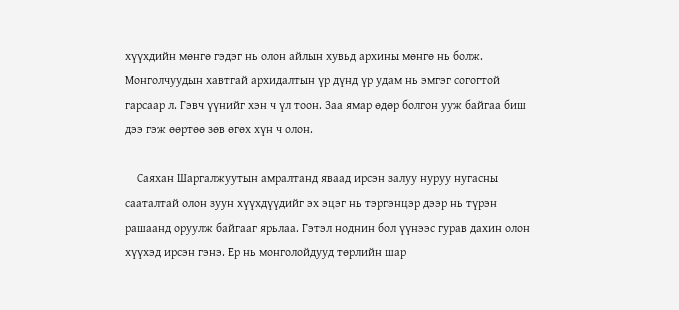хүүхдийн мөнгө гэдэг нь олон айлын хувьд архины мөнгө нь болж. Монголчуудын хавтгай архидалтын үр дүнд үр удам нь эмгэг согогтой гарсаар л. Гэвч үүнийг хэн ч үл тоон. Заа ямар өдөр болгон ууж байгаа биш дээ гэж өөртөө зөв өгөх хүн ч олон.

    Саяхан Шаргалжуутын амралтанд яваад ирсэн залуу нуруу нугасны сааталтай олон зуун хүүхдүүдийг эх эцэг нь тэргэнцэр дээр нь түрэн рашаанд оруулж байгааг ярьлаа. Гэтэл ноднин бол үүнээс гурав дахин олон хүүхэд ирсэн гэнэ. Ер нь монголойдууд төрлийн шар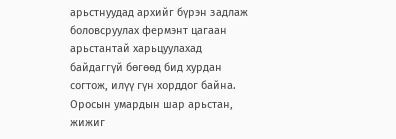арьстнуудад архийг бүрэн задлаж боловсруулах фермэнт цагаан арьстантай харьцуулахад байдаггүй бөгөөд бид хурдан согтож, илүү гүн хорддог байна. Оросын умардын шар арьстан, жижиг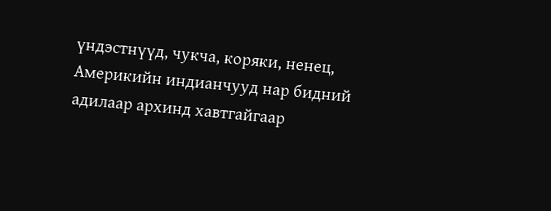үндэстнүүд, чукча, коряки, ненец, Америкийн индианчууд нар бидний адилаар архинд хавтгайгаар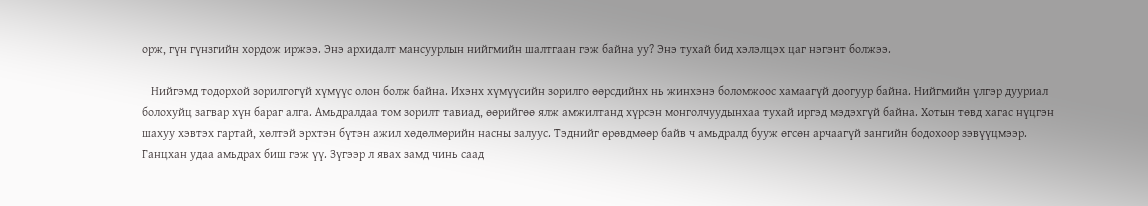орж, гүн гүнзгийн хордож иржээ. Энэ архидалт мансуурлын нийгмийн шалтгаан гэж байна уу? Энэ тухай бид хэлэлцэх цаг нэгэнт болжээ.

   Нийгэмд тодорхой зорилгогүй хүмүүс олон болж байна. Ихэнх хүмүүсийн зорилго өөрсдийнх нь жинхэнэ боломжоос хамаагүй доогуур байна. Нийгмийн үлгэр дууриал болохуйц загвар хүн бараг алга. Амьдралдаа том зорилт тавиад, өөрийгөө ялж амжилтанд хүрсэн монголчуудынхаа тухай иргэд мэдэхгүй байна. Хотын төвд хагас нүцгэн шахуу хэвтэх гартай, хөлтэй эрхтэн бүтэн ажил хөдөлмөрийн насны залуус. Тэднийг өрөвдмөөр байв ч амьдралд бууж өгсөн арчаагүй зангийн бодохоор зэвүүцмээр. Ганцхан удаа амьдрах биш гэж үү. Зүгээр л явах замд чинь саад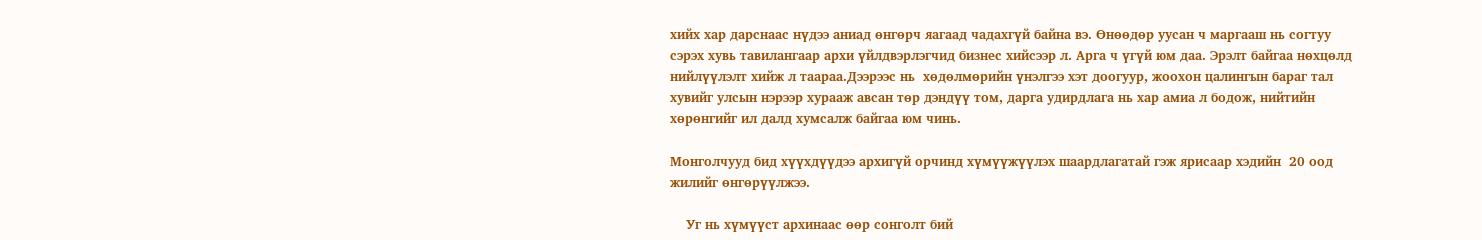хийх хар дарснаас нүдээ аниад өнгөрч яагаад чадахгүй байна вэ. Өнөөдөр уусан ч маргааш нь согтуу сэрэх хувь тавилангаар архи үйлдвэрлэгчид бизнес хийсээр л. Арга ч үгүй юм даа. Эрэлт байгаа нөхцөлд нийлүүлэлт хийж л таараа.Дээрээс нь  хөдөлмөрийн үнэлгээ хэт доогуур, жоохон цалингын бараг тал хувийг улсын нэрээр хурааж авсан төр дэндүү том, дарга удирдлага нь хар амиа л бодож, нийтийн хөрөнгийг ил далд хумсалж байгаа юм чинь.

Монголчууд бид хүүхдүүдээ архигүй орчинд хүмүүжүүлэх шаардлагатай гэж ярисаар хэдийн  20 оод жилийг өнгөрүүлжээ.

    Уг нь хүмүүст архинаас өөр сонголт бий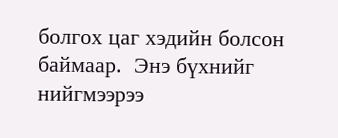болгох цаг хэдийн болсон баймаар.  Энэ бүхнийг нийгмээрээ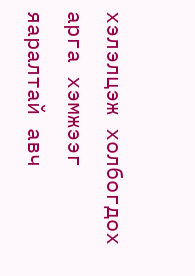хэлэлцэж холбогдох арга хэмжээг яаралтай авч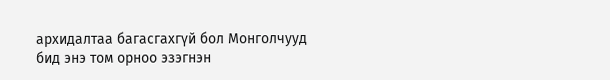архидалтаа багасгахгүй бол Монголчууд бид энэ том орноо эзэгнэн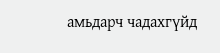амьдарч чадахгүйд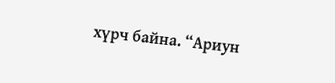хүрч байна. “Ариун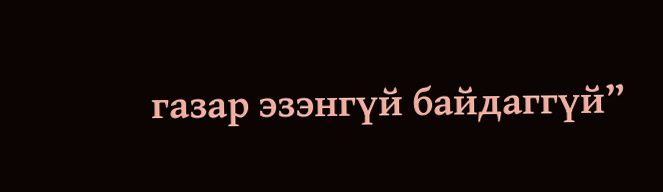газар эзэнгүй байдаггүй”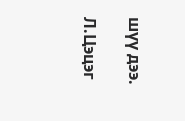шүү дээ.

Л.Цэцэг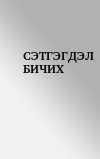СЭТГЭГДЭЛ БИЧИХ